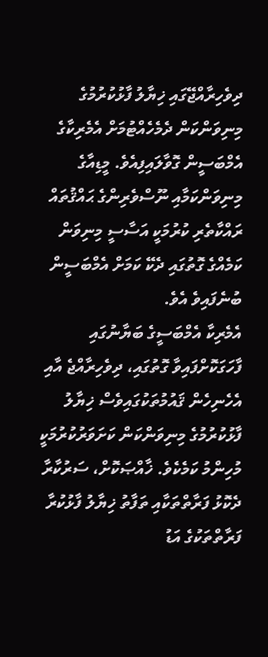ދިވެހިރާއްޖޭގައި ޚިޔާލު ފާޅުކުރުމުގެ މިނިވަންކަން ދެމެހެއްޓުމަށް އެމެރިކާގެ އެމްބަސީން ގޮވާލައިފިއެވެ. މީޑިއާގެ މިނިވަންކަމާއި ނޫސްވެރިންގެ ޙައްޤުތައް ރައްކާތެރި ކުރުމަކީ އަސާސީ މިނިވަން ކަމެއްގެ ގޮތުގައި ދެކޭ ކަމަށް އެމްބަސީން ބުނެފައިވެ އެވެ.
އެމެރިކާ އެމްބަސީގެ ބަޔާނުގައި ފާހަގަކޮށްފައިވާ ގޮތުގައި، ދިވެހިރާއްޖެ އާއި އެހެނިހެން ޤައުމުތަކުގައިވެސް ޚިޔާލު ފާޅުކުރުމުގެ މިނިވަންކަން ކަށަވަރުކުރުމަކީ މުހިންމު ކަމެކެވެ. ޚާއްޞަކޮށް، ސަރުކާރާ ދެކޮޅު ފަރާތްތަކާއި ތަފާތު ޚިޔާލު ފާޅުކުރާ ފަރާތްތަކުގެ އަޑު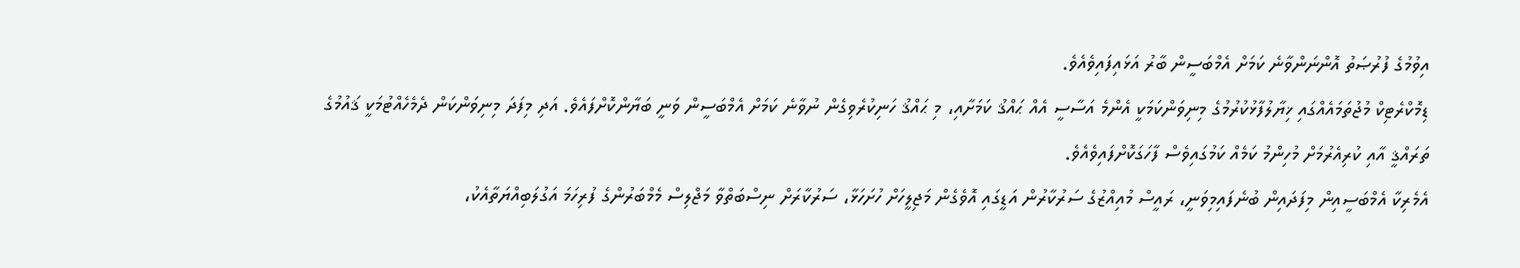އިވުމުގެ ފުރުޞަތު އޮންނަންވާނެ ކަމަށް އެމްބަސީން ބާރު އަޅައިފައިވެއެވެ.
ޑިމޮކްރެޓިކް މުޖުތަމައެއްގައި ޚިޔާލުފާޅުކުރުމުގެ މިނިވަންކަމަކީ އެންމެ އަސާސީ އެއް ޙައްޤު ކަމަށާއި، މި ޙައްޤު ހަނިކުރެވިގެން ނުވާނެ ކަމަށް އެމްބަސީން ވަނީ ބަޔާންކޮށްފައެވެ. އަދި މިފަދަ މިނިވަންކަން ދެމެހެއްޓުމަކީ ޤައުމުގެ ތަރައްޤީ އާއި ކުރިއެރުމަށް މުހިންމު ކަމެއް ކަމުގައިވެސް ފާހަގަކޮށްފައިވެއެވެ.
އެމެރިކާ އެމްބަސީއިން މިފަދައިން ބުނެފައިމިވަނީ، ރައީސް މުއިއްޒުގެ ސަރުކާރުން އަޑީގައި އޮވެގެން މަޖިލީހަށް ހުށަހަޅާ، ސަރުކާރަށް ނިސްބަތްވާ މަޖްލިސް މެމްބަރުންގެ ފުރިހަމަ އަގުލަބިއްޔަތާއެކު،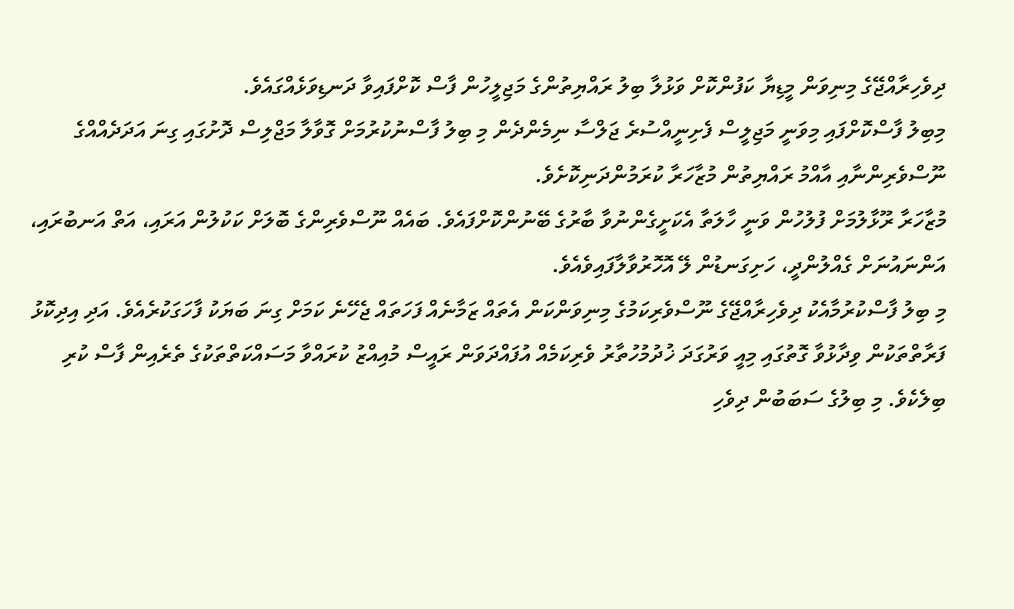ދިވެހިރާއްޖޭގެ މިނިވަން މީޑިޔާ ކަފުންކޮށް ވަޅުލާ ބިލު ރައްޔިތުންގެ މަޖިލީހުން ފާސް ކޮށްފައިވާ ދަނޑިވަޅެއްގައެވެ.
މިބިލު ފާސްކޮށްފައި މިވަނީ މަޖިލީސް ފެށިނީއްސުރެ ޖަލްސާ ނިމެންދެން މި ބިލު ފާސްނުކުރުމަށް ގޮވާލާ މަޖްލިސް ދޮށުގައި ގިނަ އަދަދެއްއްގެ ނޫސްވެރިންނާއި އާއްމު ރައްޔިތުން މުޒާހަރާ ކުރަމުންދަނިކޮށެވެ.
މުޒާހަރާ ރޫޅާލުމަށް ފުލުހުން ވަނީ ހާލަތާ އެކަށީގެންނުވާ ބާރުގެ ބޭނުންކޮށްފައެވެ. ބައެއް ނޫސްވެރިންގެ ބޮލަށް ކަކުލުން އަރައި، އަތް އަނބުރައި، އަންނައުނަށް ގެއްލުންދީ، ހަށިގަނޑުން ލޭ އޮހޮރުވާލާފައިވެއެވެ.
މި ބިލު ފާސްކުރުމާއެކު ދިވެހިރާއްޖޭގެ ނޫސްވެރިކަމުގެ މިނިވަންކަން އެތައް ޒަމާނެއް ފަހަތައް ޖެހޭނެ ކަމަށް ގިނަ ބަޔަކު ފާހަގަކުރެއެވެ. އަދި އިދިކޮޅު ފަރާތްތަކުން ވިދާޅުވާ ގޮތުގައި މިއީ ވަރުގަދަ ޚުދުމުހުތާރު ވެރިކަމެއް އުފައްދަވަން ރައީސް މުއިއްޒު ކުރައްވާ މަސައްކަތްތަކުގެ ތެރެއިން ފާސް ކުރި ބިލެކެވެ. މި ބިލުގެ ސަބަބުން ދިވެހި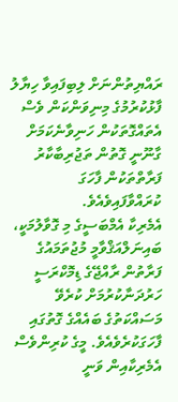ރައްޔިތުންނަށް ލިބިފައިވާ ހިޔާލު ފާޅުކުރުމުގެ މިނިވަންކަން ވެސް އެތައްގޮތަކުން ހަނިވާނެކަމަށް ގާނޫނީ ގޮތުން ތަޖުރިބާކާރު ފަރާތްތަކުން ފާހަގަ ކުރައްވާފައިވެއެވެ.
އެމެރިކާ އެމްބަސީގެ މި ގޮވާލުމަކީ، ބައިނަލްއަޤްވާމީ މުޖުތަމައުގެ ފަރާތުން ރާއްޖޭގެ ޑިމޮކްރަސީ ހަރުދަނާކުރުމަށް ކުރެވޭ މަސައްކަތުގެ ބައެއްގެ ގޮތުގައި ފާހަގަކުރެވެއެވެ. މީގެ ކުރިންވެސް އެމެރިކާއިން ވަނީ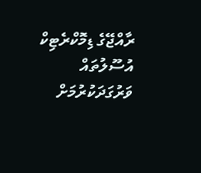ރާއްޖޭގެ ޑިމޮކްރެޓިކް އުސޫލުތައް ވަރުގަދަކުރުމަށް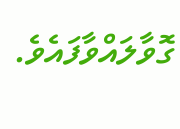ގޮވާލައްވާފައެވެ.